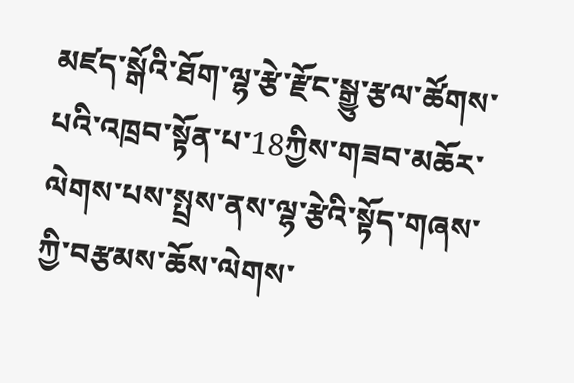མཛད་སྒོའི་ཐོག་ལྷ་རྩེ་རྫོང་སྒྱུ་རྩལ་ཚོགས་པའི་འཁྲབ་སྟོན་པ་18ཀྱིས་གཟབ་མཆོར་ལེགས་པས་སྤྲས་ནས་ལྷ་རྩེའི་སྟོད་གཞས་ཀྱི་བརྩམས་ཆོས་ལེགས་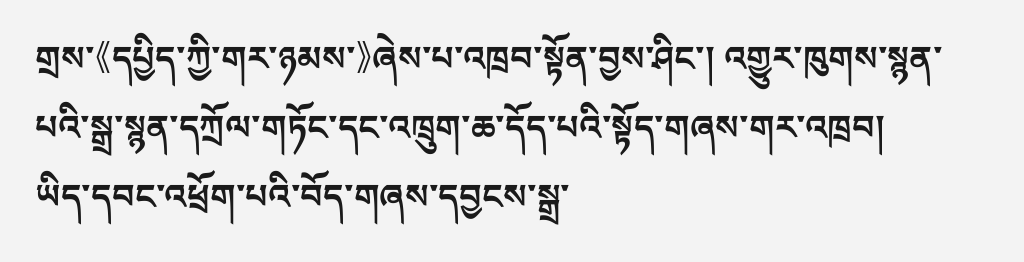གྲས་《དཔྱིད་ཀྱི་གར་ཉམས་》ཞེས་པ་འཁྲབ་སྟོན་བྱས་ཤིང་། འགྱུར་ཁུགས་སྙན་པའི་སྒྲ་སྙན་དཀྲོལ་གཏོང་དང་འཁྲུག་ཆ་དོད་པའི་སྟོད་གཞས་གར་འཁྲབ། ཡིད་དབང་འཕྲོག་པའི་བོད་གཞས་དབྱངས་སྒྲ་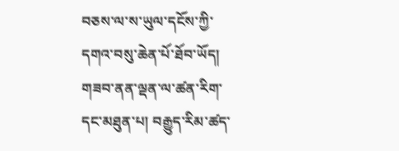བཅས་ལ་ས་ཡུལ་དངོས་ཀྱི་དགའ་བསུ་ཆེན་པོ་ཐོབ་ཡོད།
གཟབ་ནན་ལྡན་ལ་ཚན་རིག་དང་མཐུན་པ། བརྒྱུད་རིམ་ཚད་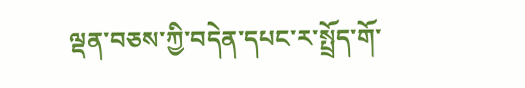ལྡན་བཅས་ཀྱི་བདེན་དཔང་ར་སྤྲོད་གོ་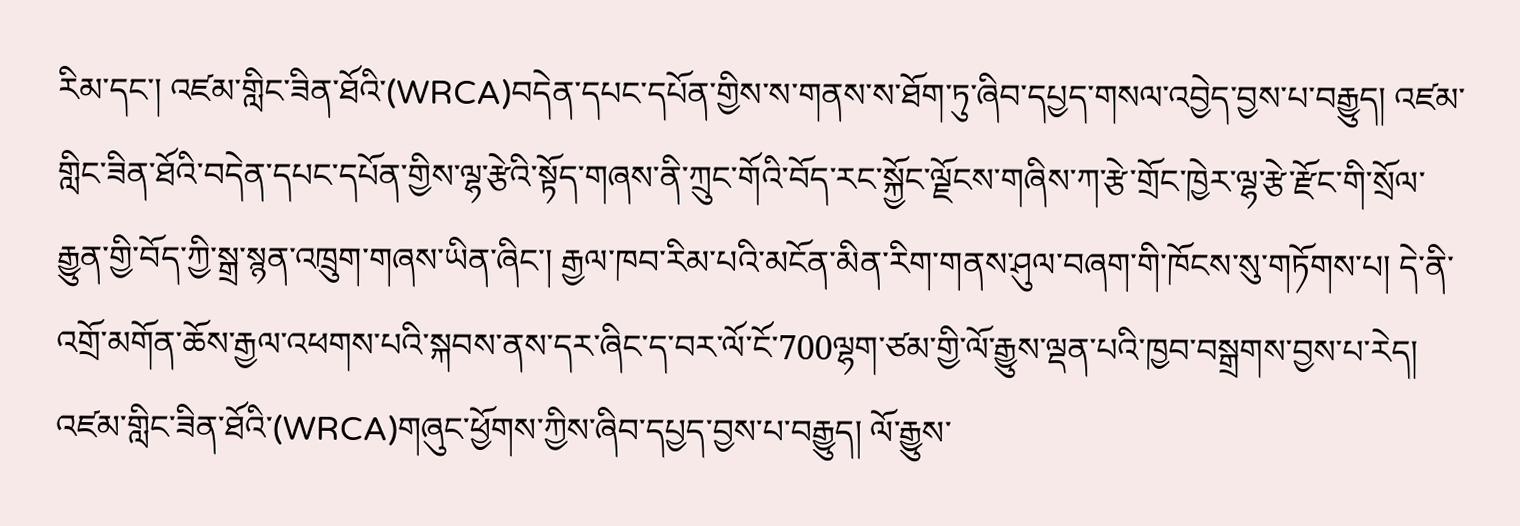རིམ་དང་། འཛམ་གླིང་ཟིན་ཐོའི་(WRCA)བདེན་དཔང་དཔོན་གྱིས་ས་གནས་ས་ཐོག་ཏུ་ཞིབ་དཔྱད་གསལ་འབྱེད་བྱས་པ་བརྒྱུད། འཛམ་གླིང་ཟིན་ཐོའི་བདེན་དཔང་དཔོན་གྱིས་ལྷ་རྩེའི་སྟོད་གཞས་ནི་ཀྲུང་གོའི་བོད་རང་སྐྱོང་ལྗོངས་གཞིས་ཀ་རྩེ་གྲོང་ཁྱེར་ལྷ་རྩེ་རྫོང་གི་སྲོལ་རྒྱུན་གྱི་བོད་ཀྱི་སྒྲ་སྙན་འཁྲུག་གཞས་ཡིན་ཞིང་། རྒྱལ་ཁབ་རིམ་པའི་མངོན་མིན་རིག་གནས་ཤུལ་བཞག་གི་ཁོངས་སུ་གཏོགས་པ། དེ་ནི་འགྲོ་མགོན་ཆོས་རྒྱལ་འཕགས་པའི་སྐབས་ནས་དར་ཞིང་ད་བར་ལོ་ངོ་700ལྷག་ཙམ་གྱི་ལོ་རྒྱུས་ལྡན་པའི་ཁྱབ་བསྒྲགས་བྱས་པ་རེད། འཛམ་གླིང་ཟིན་ཐོའི་(WRCA)གཞུང་ཕྱོགས་ཀྱིས་ཞིབ་དཔྱད་བྱས་པ་བརྒྱུད། ལོ་རྒྱུས་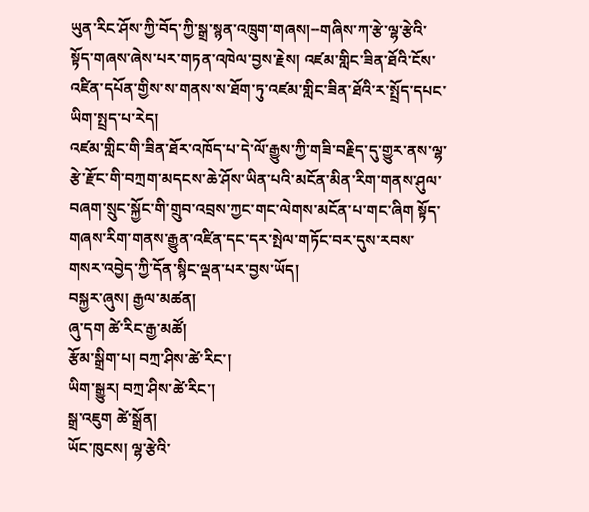ཡུན་རིང་ཤོས་ཀྱི་བོད་ཀྱི་སྒྲ་སྙན་འཁྲུག་གཞས།--གཞིས་ཀ་རྩེ་ལྷ་རྩེའི་སྟོད་གཞས་ཞེས་པར་གཏན་འཁེལ་བྱས་རྗེས། འཛམ་གླིང་ཟིན་ཐོའི་ངོས་འཛིན་དཔོན་གྱིས་ས་གནས་ས་ཐོག་ཏུ་འཛམ་གླིང་ཟིན་ཐོའི་ར་སྤྲོད་དཔང་ཡིག་སྤྲད་པ་རེད།
འཛམ་གླིང་གི་ཟིན་ཐོར་འཁོད་པ་དེ་ལོ་རྒྱུས་ཀྱི་གཟི་བརྗིད་དུ་གྱུར་ནས་ལྷ་རྩེ་རྫོང་གི་བཀྲག་མདངས་ཆེ་ཤོས་ཡིན་པའི་མངོན་མིན་རིག་གནས་ཤུལ་བཞག་སྲུང་སྐྱོང་གི་གྲུབ་འབྲས་ཀྱང་གང་ལེགས་མངོན་པ་གང་ཞིག སྟོད་གཞས་རིག་གནས་རྒྱུན་འཛིན་དང་དར་སྤེལ་གཏོང་བར་དུས་རབས་གསར་འབྱེད་ཀྱི་དོན་སྙིང་ལྡན་པར་བྱས་ཡོད།
བསྐྱར་ཞུས། རྒྱལ་མཚན།
ཞུ་དག ཚེ་རིང་རྒྱ་མཚོ།
རྩོམ་སྒྲིག་པ། བཀྲ་ཤིས་ཚེ་རིང་།
ཡིག་སྒྱུར། བཀྲ་ཤིས་ཚེ་རིང་།
སྒྲ་འཇུག ཚེ་སྒྲོན།
ཡོང་ཁུངས། ལྷ་རྩེའི་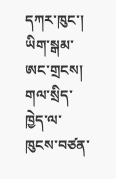དཀར་ཁུང་།
ཡིག་སྒམ་ཨང་གྲངས།
གལ་སྲིད་ཁྱེད་ལ་ཁུངས་བཙན་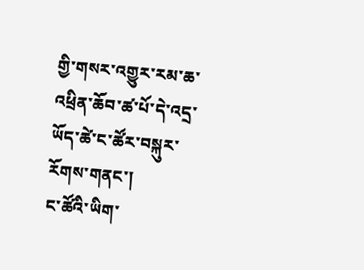གྱི་གསར་འགྱུར་རམ་ཆ་འཕྲིན་ཆོབ་ཚ་པོ་དེ་འདྲ་ཡོད་ཚེ་ང་ཚོར་བསྐུར་རོགས་གནང་།
ང་ཚོའི་ཡིག་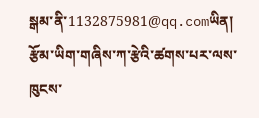སྒམ་ནི་1132875981@qq.comཡིན།
རྩོམ་ཡིག་གཞིས་ཀ་རྩེའི་ཚགས་པར་ལས་ཁུངས་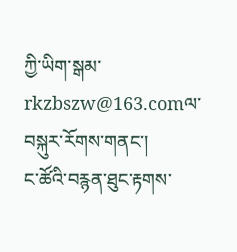ཀྱི་ཡིག་སྒམ་rkzbszw@163.comལ་བསྐུར་རོགས་གནང་།
ང་ཚོའི་བརྙན་ཐུང་རྟགས་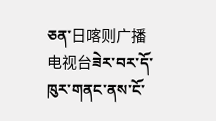ཅན་日喀则广播电视台ཟེར་བར་དོ་ཁུར་གནང་ནས་ངོ་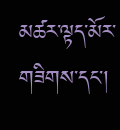མཚར་ལྟད་མོར་གཟིགས་དང་།